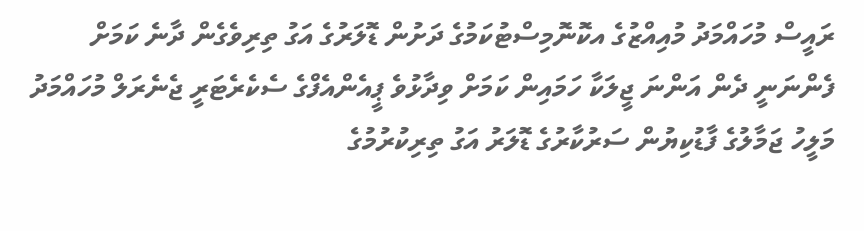ރައީސް މުހައްމަދު މުއިއްޒުގެ އކޮނޮމިސްޓުކަމުގެ ދަށުން ޑޮލަރުގެ އަގު ތިރިވެގެން ދާނެ ކަމަށް ފެންނަނީ ދެން އަންނަ ޖީލަކާ ހަމައިން ކަމަށް ވިދާޅުވެ ޕީއެންއެފްގެ ސެކެރެޓަރީ ޖެނެރަލް މުހައްމަދު މަލީހު ޖަމާލުގެ ފާޑުކިޔުން ސަރުކާރުގެ ޑޮލަރު އަގު ތިރިކުރުމުގެ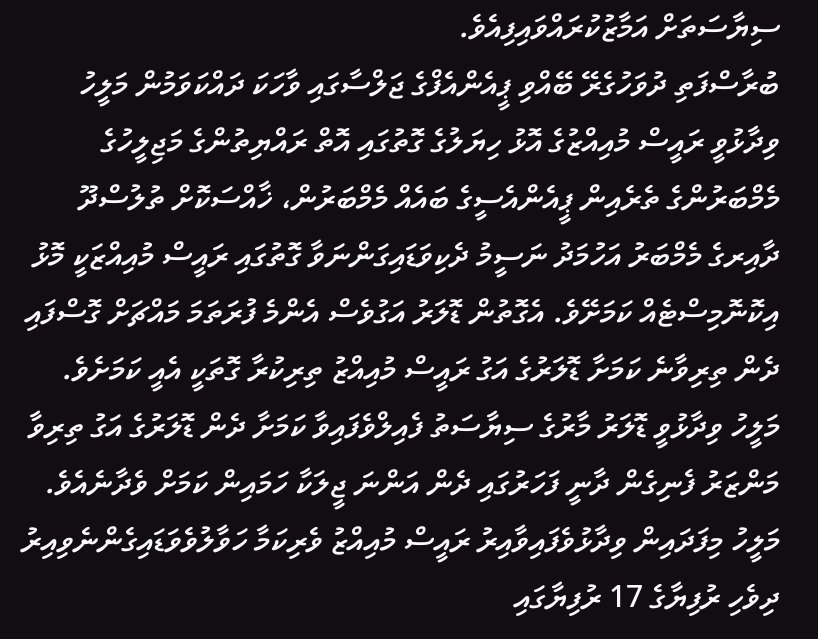ސިޔާސަތަށް އަމާޒުކުރައްވައިފިއެވެ.
ބުރާސްފަތި ދުވަހުގެރޭ ބޭއްވި ޕީއެންއެފްގެ ޖަލްސާގައި ވާހަކަ ދައްކަވަމުން މަލީހު ވިދާޅުވީ ރައީސް މުއިއްޒުގެ އޮޅު ހިޔަލުގެ ގޮތުގައި އޮތް ރައްޔިތުންގެ މަޖިލީހުގެ މެމްބަރުންގެ ތެރެއިން ޕީއެންއެސީގެ ބައެއް މެމްބަރުން، ޚާއްސަކޮށް ތުލުސްދޫ ދާއިރގެ މެމްބަރު އަހުމަދު ނަސީމު ދެކިވަޑައިގަންނަވާ ގޮތުގައި ރައީސް މުއިއްޒަކީ މޮޅު އިކޮނޮމިސްޓެއް ކަމަށޭވެ. އެގޮތުން ޑޮލަރު އަގުވެސް އެންމެ ފުރަތަމަ މައްޗަށް ގޮސްފައި ދެން ތިރިވާނެ ކަމަށާ ޑޮލަރުގެ އަގު ރައީސް މުއިއްޒު ތިރިކުރާ ގޮތަކީ އެއީ ކަމަށެވެ.
މަލީހު ވިދާޅުވީ ޑޮލަރު މާރުގެ ސިޔާސަތު ފެއިލްވެފައިވާ ކަމަށާ ދެން ޑޮލަރުގެ އަގު ތިރިވާ މަންޒަރު ފެނިގެން ދާނީ ފަހަރުގައި ދެން އަންނަ ޖީލަކާ ހަމައިން ކަމަށް ވެދާނެއެވެ.
މަލީހު މިފަދައިން ވިދާޅުވެފައިވާއިރު ރައީސް މުއިއްޒު ވެރިކަމާ ހަވާލުވެވަޑައިގެންނެވިއިރު ދިވެހި ރުފިޔާގެ 17 ރުފިޔާގައި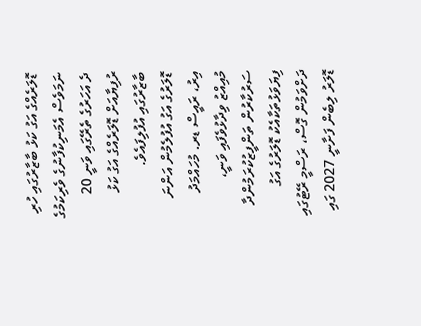ޑޮލަރެއްގެ އަގު ކަޅު ބާޒާރުގައި ހުރި ނަމަވެސް އެމަނިކުފާނުގެ ވެރިކަމުގެ ދެ އަހަރުގެ ތެރޭގައި ވަނީ 20 ރުފިޔާއަށް ޑޮލަރެއްގެ އަގު ކަޅު ބާޒާރުގައި އުފުލިފައެވެ.
ޑޮލަރުގެ އަގު އުފުލެމުން އަންނަ އިރު، ރައީސް ޑރ. މުހައްމަދު މުއިއްޒު ވިދާޅުވެފައި ވަނީ، ސަރުކާރުން ތަންފީޒުކުރަމުންދާ ފިޔަވަޅުތަކާއެކު ޑޮލަރުގެ އަގު ދަށްވަމުން ގޮސް، ރަސްމީ ރޭޓުގައި ޑޮލަރު ލިބެން ފަށާނީ 2027 ގައި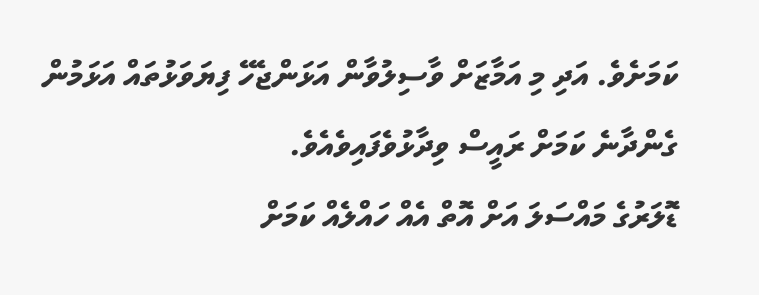ކަމަށެވެ. އަދި މި އަމާޒަށް ވާސިލުވާން އަޅަންޖެހޭ ފިޔަވަޅުތައް އަޅަމުން ގެންދާނެ ކަމަށް ރައީސް ވިދާޅުވެފައިވެއެވެ.
ޑޮލަރުގެ މައްސަލަ އަށް އޮތް އެއް ހައްލެއް ކަމަށް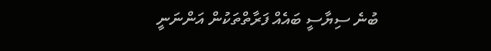ބުނެ ސިޔާސީ ބައެއް ފަރާތްތަކުން އަންނަނީ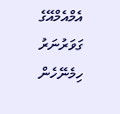އެމްއެމްއޭގެ ގަވަރުނަރު ހިމެނޭހެން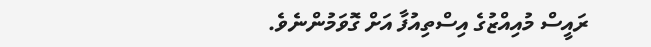ރައީސް މުއިއްޒުގެ އިސްތިއުފާ އަށް ގޮވަމުންނެވެ.